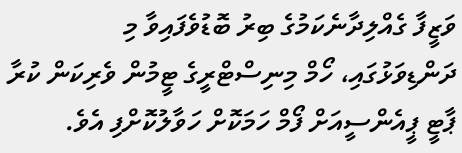ވަޒީފާ ގެއްލިދާނެކަމުގެ ބިރު ބޮޑުވެފައިވާ މި ދަންޑިވަޅުގައި، ހޯމް މިނިސްޓްރީގެ ޓީމުން ވެރިކަން ކުރާ ޕާޓީ ޕީއެންސީއަށް ފޯމް ހަމަކޮށް ހަވާލުކޮށްފި އެވެ.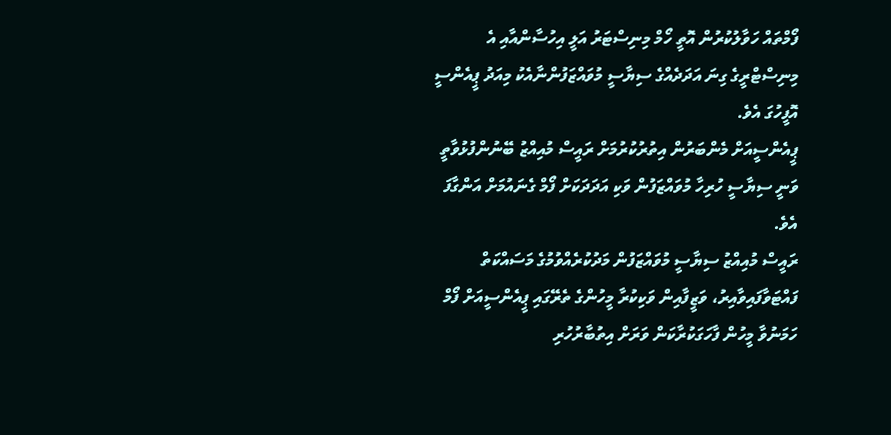ފޯމްތައް ހަވާލުކުރުން އޮތީ ހޯމް މިނިސްޓަރު އަލީ އިހުސާންއާއި އެ މިނިސްޓްރީގެ ގިނަ އަދަދެއްގެ ސިޔާސީ މުވައްޒަފުންނާއެކު މިއަދު ޕީއެންސީ އޮފީހުގަ އެވެ.
ޕީއެންސީއަށް މެންބަރުން އިތުރުކުރުމަށް ރައީސް މުއިއްޒު ބޭނުންފުޅުވާތީ ވަނީ ސިޔާސީ ހުރިހާ މުވައްޒަފުން ވަކި އަދަދަކަށް ފޯމް ގެނައުމަށް އަންގާފަ އެވެ.
ރައީސް މުއިއްޒު ސިޔާސީ މުވައްޒަފުން މަދުކުރެއްވުމުގެ މަސައްކަތް ފައްޓަވާފައިވާއިރު، ވަޒީފާއިން ވަކިކުރާ މީހުންގެ ތެރޭގައި ޕީއެންސީއަށް ފޯމް ހަމަނުވާ މީހުން ފާހަގަކުރާކަން ވަރަށް އިތުބާރުހުރި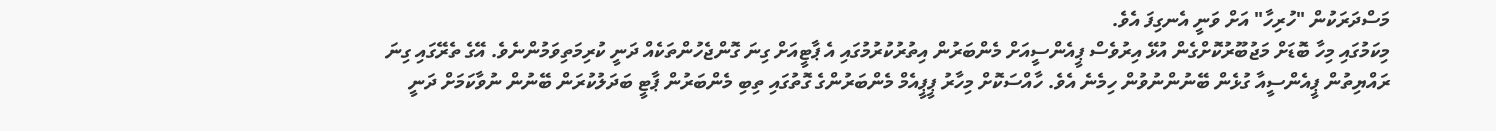މަސްދަރަކުން "ހުރިހާ" އަށް ވަނީ އެނގިފަ އެވެ.
މިކަމުގައި މިހާ ބޮޑަށް މަޖުބޫރުކޮށްގެން އުޅޭ އިރުވެސް ޕީއެންސީއަށް މެންބަރުން އިތުރުކުރުމުގައި އެ ޕާޓީއަށް ގިނަ ގޮންޖެހުންތަކެއް ދަނީ ކުރިމަތިވަމުންނެވެ. އޭގެ ތެރޭގައި ގިނަ ރައްޔިތުން ޕީއެންސީއާ ގުޅެން ބޭނުންނުވުން ހިމެނެ އެވެ. ހާއްސަކޮށް މިހާރު ޕީޕީއެމް މެންބަރުންގެ ގޮތުގައި ތިބި މެންބަރުން ޕާޓީ ބަދަލުކުރަން ބޭނުން ނުވާކަމަށް ދަނީ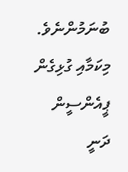ބުނަމުންނެވެ.
މިކަމާއި ގުޅިގެން ޕީއެންސީން ދަނީ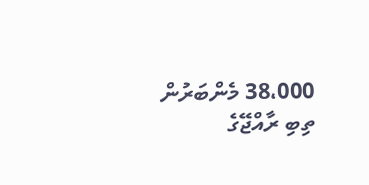38،000 މެންބަރުން ތިބި ރާއްޖޭގެ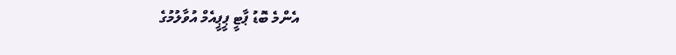އެންމެ ބޮޑު ޕާޓީ ޕީޕީއެމް އުވާލުމުގެ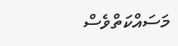މަސައްކަތްވެސް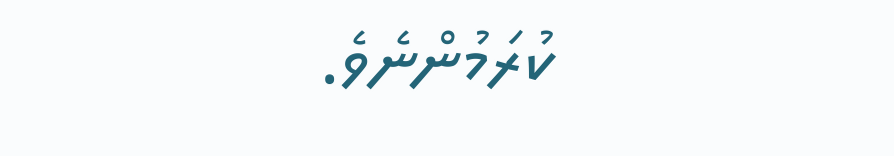ކުރަމުންނެވެ.